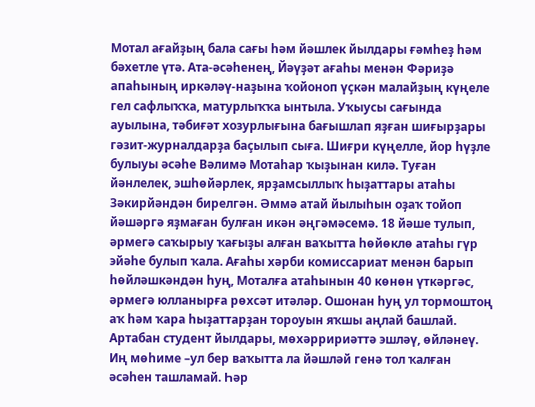Мотал ағайҙың бала сағы һәм йәшлек йылдары ғәмһеҙ һәм бәхетле үтә. Ата-әсәһенең, Йәүҙәт ағаһы менән Фәриҙә апаһының иркәләү-наҙына ҡойоноп үҫкән малайҙың күңеле гел сафлыҡҡа, матурлыҡҡа ынтыла. Уҡыусы сағында ауылына, тәбиғәт хозурлығына бағышлап яҙған шиғырҙары гәзит-журналдарҙа баҫылып сыға. Шиғри күңелле, йор һүҙле булыуы әсәһе Вәлимә Мотаһар ҡыҙынан килә. Туған йәнлелек, эшһөйәрлек, ярҙамсыллыҡ һыҙаттары атаһы Зәкирйәндән бирелгән. Әммә атай йылыһын оҙаҡ тойоп йәшәргә яҙмаған булған икән әңгәмәсемә. 18 йәше тулып, әрмегә саҡырыу ҡағыҙы алған ваҡытта һөйөклө атаһы гүр эйәһе булып ҡала. Ағаһы хәрби комиссариат менән барып һөйләшкәндән һуң, Моталға атаһынын 40 көнөн үткәргәс, әрмегә юлланырға рөхсәт итәләр. Ошонан һуң ул тормоштоң аҡ һәм ҡара һыҙаттарҙан тороуын яҡшы аңлай башлай. Артабан студент йылдары, мөхәрририәттә эшләү, өйләнеү. Иң мөһиме –ул бер ваҡытта ла йәшләй генә тол ҡалған әсәһен ташламай. Һәр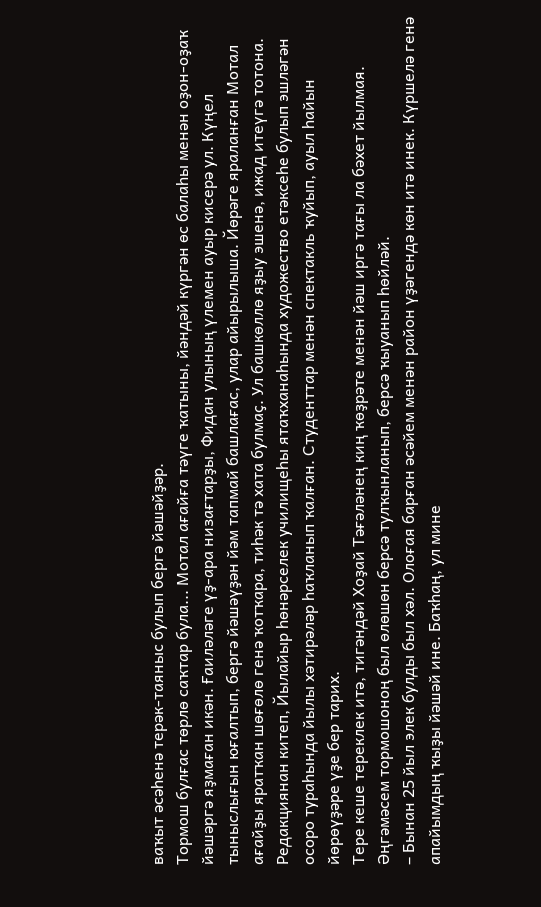ваҡыт әсәһенә терәк-таяныс булып бергә йәшәйҙәр.
Тормош булғас төрлө саҡтар була... Мотал ағайға тәүге ҡатыны, йәндәй күргән өс балаһы менән оҙон-оҙаҡ йәшәргә яҙмаған икән. Ғаиләләге үҙ-ара низағтарҙы, Фидан улының үлемен ауыр кисерә ул. Күңел тыныслығын юғалтып, бергә йәшәүҙән йәм тапмай башлағас, улар айырылыша. Йөрәге яраланған Мотал ағайҙы яратҡан шөғөлө генә ҡотҡара, тиһәк тә хата булмаҫ. Ул башкөллө яҙыу эшенә, ижад итеүгә тотона. Редакциянан китеп, Йылайыр һөнәрселек училищеһы ятаҡханаһында художество етәксеһе булып эшләгән осоро тураһында йылы хәтирәләр һаҡланып ҡалған. Студенттар менән спектакль ҡуйып, ауыл һайын йөрөүҙәре үҙе бер тарих.
Тере кеше тереклек итә, тигәндәй Хоҙай Тәғәләнең киң ҡөҙрәте менән йәш иргә тағы ла бәхет йылмая. Әңгәмәсем тормошоноң был өлөшөн берсә тулҡынланып, берсә ҡыуанып һөйләй.
– Бынан 25 йыл элек булды был хәл. Олоғая барған әсәйем менән район үҙәгендә көн итә инек. Күршелә генә апайымдың ҡыҙы йәшәй ине. Баҡһаң, ул мине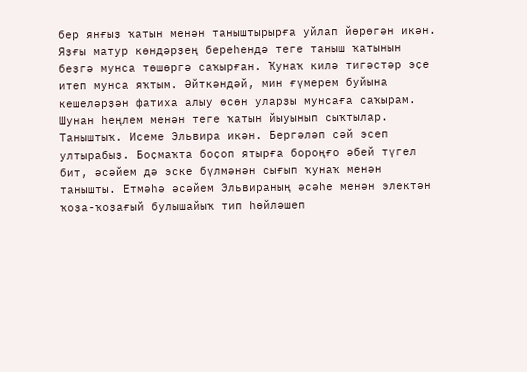бер янғыҙ ҡатын менән таныштырырға уйлап йөрөгән икән. Яҙғы матур көндәрҙең береһендә теге таныш ҡатынын беҙгә мунса төшөргә саҡырған. Ҡунаҡ килә тигәстәр эҫе итеп мунса яҡтым. Әйткәндәй, мин ғүмерем буйына кешеләрҙән фатиха алыу өсөн уларҙы мунсаға саҡырам. Шунан һеңлем менән теге ҡатын йыуынып сыҡтылар. Таныштыҡ. Исеме Эльвира икән. Бергәләп сәй эсеп ултырабыҙ. Боҫмаҡта боҫоп ятырға бороңғо әбей түгел бит, әсәйем дә эске бүлмәнән сығып ҡунаҡ менән танышты. Етмәһә әсәйем Эльвираның әсәһе менән электән ҡоҙа-ҡоҙағый булышайыҡ тип һөйләшеп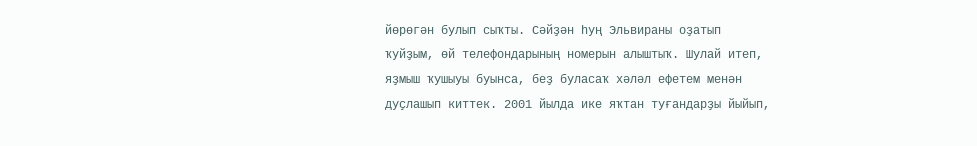йөрөгән булып сыҡты. Сәйҙән һуң Эльвираны оҙатып ҡуйҙым, өй телефондарының номерын алыштыҡ. Шулай итеп, яҙмыш ҡушыуы буынса, беҙ буласаҡ хәләл ефетем менән дуҫлашып киттек. 2001 йылда ике яҡтан туғандарҙы йыйып,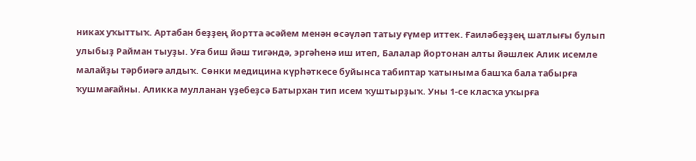никах уҡыттыҡ. Артабан беҙҙең йортта әсәйем менән өсәүләп татыу ғүмер иттек. Ғаиләбеҙҙең шатлығы булып улыбыҙ Райман тыуҙы. Уға биш йәш тигәндә, эргәһенә иш итеп, Балалар йортонан алты йәшлек Алик исемле малайҙы тәрбиәгә алдыҡ. Сөнки медицина күрһәткесе буйынса табиптар ҡатыныма башҡа бала табырға ҡушмағайны. Аликка мулланан үҙебеҙсә Батырхан тип исем ҡуштырҙыҡ. Уны 1-се класҡа уҡырға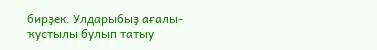бирҙек. Улдарыбыҙ ағалы-ҡустылы булып татыу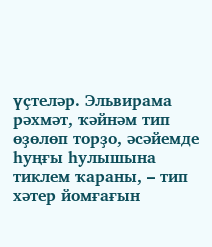үҫтеләр. Эльвирама рәхмәт, ҡәйнәм тип өҙөлөп торҙо, әсәйемде һуңғы һулышына тиклем ҡараны, – тип хәтер йомғағын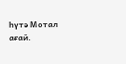һүтә Мотал ағай.